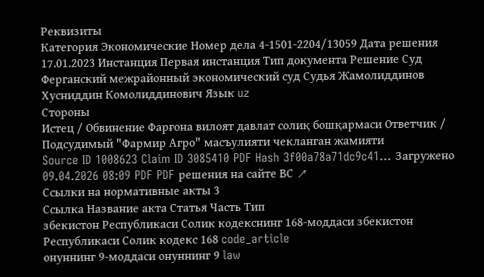Реквизиты
Категория Экономические Номер дела 4-1501-2204/13059 Дата решения 17.01.2023 Инстанция Первая инстанция Тип документа Решение Суд Ферганский межрайонный экономический суд Судья Жамолиддинов Хусниддин Комолиддинович Язык uz
Стороны
Истец / Обвинение Фарғона вилоят давлат солиқ бошқармаси Ответчик / Подсудимый "Фармир Агро" масъулияти чекланган жамияти
Source ID 1008623 Claim ID 3085410 PDF Hash 3f00a78a71dc9c41... Загружено 09.04.2026 08:09 PDF PDF решения на сайте ВС ↗
Ссылки на нормативные акты 3
Ссылка Название акта Статья Часть Тип
збекистон Республикаси Солик кодекснинг 168-моддаси збекистон Республикаси Солик кодекс 168 code_article
онуннинг 9-моддаси онуннинг 9 law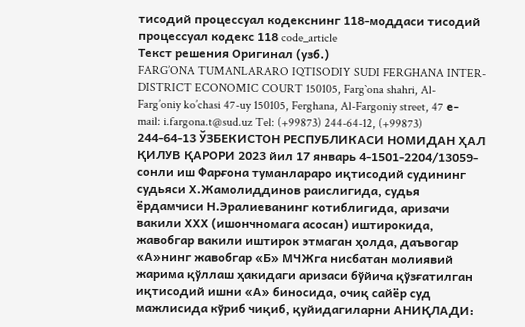тисодий процессуал кодекснинг 118-моддаси тисодий процессуал кодекс 118 code_article
Текст решения Оригинал (узб.)
FARG’ONA TUMANLARARO IQTISODIY SUDI FERGHANA INTER-DISTRICT ECONOMIC COURT 150105, Farg`ona shahri, Al-Farg’oniy ko’chasi 47-uy 150105, Ferghana, Al-Fargoniy street, 47 е-mail: i.fargona.t@sud.uz Tel: (+99873) 244-64-12, (+99873) 244-64-13 ЎЗБЕКИСТОН РЕСПУБЛИКАСИ НОМИДАН ҲАЛ ҚИЛУВ ҚАРОРИ 2023 йил 17 январь 4-1501-2204/13059-сонли иш Фарғона туманлараро иқтисодий судининг судьяси Х.Жамолиддинов раислигида, судья ёрдамчиси Н.Эралиеванинг котиблигида, аризачи вакили ХХХ (ишончномага асосан) иштирокида, жавобгар вакили иштирок этмаган ҳолда, даъвогар «А»нинг жавобгар «Б» МЧЖга нисбатан молиявий жарима қўллаш ҳакидаги аризаси бўйича қўзғатилган иқтисодий ишни «А» биносида, очиқ сайёр суд мажлисида кўриб чиқиб, қуйидагиларни АНИҚЛАДИ: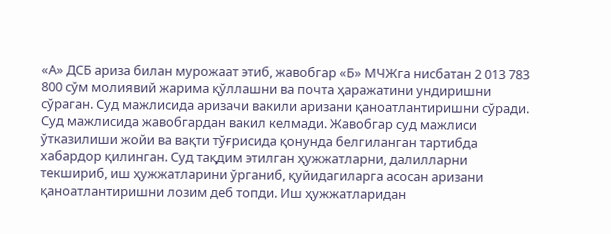«А» ДСБ ариза билан мурожаат этиб, жавобгар «Б» МЧЖга нисбатан 2 013 783 800 сўм молиявий жарима қўллашни ва почта ҳаражатини ундиришни сўраган. Суд мажлисида аризачи вакили аризани қаноатлантиришни сўради. Суд мажлисида жавобгардан вакил келмади. Жавобгар суд мажлиси ўтказилиши жойи ва вақти тўғрисида қонунда белгиланган тартибда хабардор қилинган. Суд тақдим этилган ҳужжатларни, далилларни текшириб, иш ҳужжатларини ўрганиб, қуйидагиларга асосан аризани қаноатлантиришни лозим деб топди. Иш ҳужжатларидан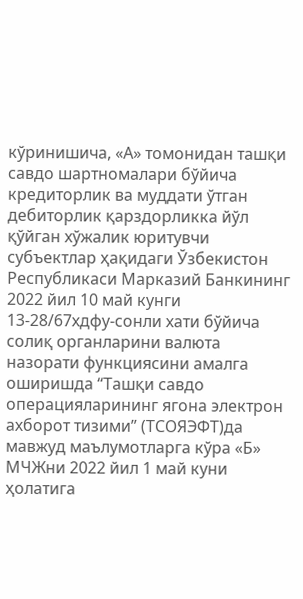кўринишича, «А» томонидан ташқи савдо шартномалари бўйича кредиторлик ва муддати ўтган дебиторлик қарздорликка йўл қўйган хўжалик юритувчи субъектлар ҳақидаги Ўзбекистон Республикаси Марказий Банкининг 2022 йил 10 май кунги 13-28/67хдфу-сонли хати бўйича солиқ органларини валюта назорати функциясини амалга оширишда “Ташқи савдо операцияларининг ягона электрон ахборот тизими” (ТСОЯЭФТ)да мавжуд маълумотларга кўра «Б» МЧЖни 2022 йил 1 май куни ҳолатига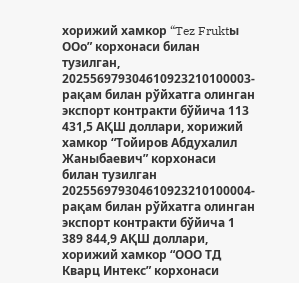хорижий хамкор “Tez Fruktы ООо” корхонаси билан тузилган, 202556979304610923210100003-рақам билан рўйхатга олинган экспорт контракти бўйича 113 431,5 АҚШ доллари, хорижий хамкор “Тойиров Абдухалил Жаныбаевич” корхонаси билан тузилган 202556979304610923210100004-рақам билан рўйхатга олинган экспорт контракти бўйича 1 389 844,9 АҚШ доллари, хорижий хамкор “ООО ТД Кварц Интекс” корхонаси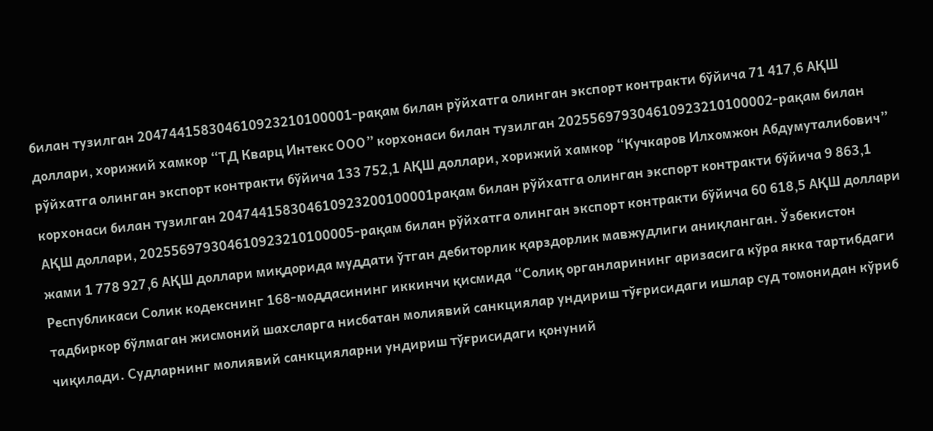билан тузилган 204744158304610923210100001-рақам билан рўйхатга олинган экспорт контракти бўйича 71 417,6 АҚШ доллари, хорижий хамкор “ТД Кварц Интекс ООО” корхонаси билан тузилган 202556979304610923210100002-рақам билан рўйхатга олинган экспорт контракти бўйича 133 752,1 АҚШ доллари, хорижий хамкор “Кучкаров Илхомжон Абдумуталибович” корхонаси билан тузилган 204744158304610923200100001рақам билан рўйхатга олинган экспорт контракти бўйича 9 863,1 АҚШ доллари, 202556979304610923210100005-рақам билан рўйхатга олинган экспорт контракти бўйича 60 618,5 АҚШ доллари жами 1 778 927,6 АҚШ доллари миқдорида муддати ўтган дебиторлик қарздорлик мавжудлиги аниқланган. Ўзбекистон Республикаси Солик кодекснинг 168-моддасининг иккинчи қисмида “Солиқ органларининг аризасига кўра якка тартибдаги тадбиркор бўлмаган жисмоний шахсларга нисбатан молиявий санкциялар ундириш тўғрисидаги ишлар суд томонидан кўриб чиқилади. Судларнинг молиявий санкцияларни ундириш тўғрисидаги қонуний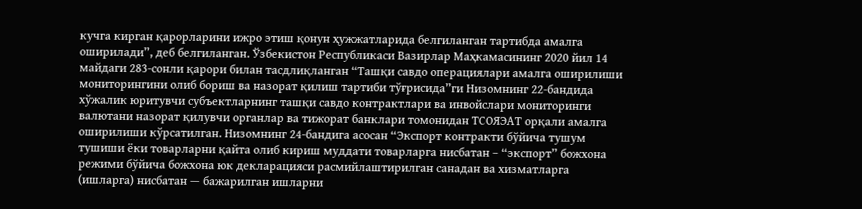кучга кирган қарорларини ижро этиш қонун ҳужжатларида белгиланган тартибда амалга оширилади”, деб белгиланган. Ўзбекистон Республикаси Вазирлар Маҳкамасининг 2020 йил 14 майдаги 283-сонли қарори билан тасдлиқланган “Ташқи савдо операциялари амалга оширилиши мониторингини олиб бориш ва назорат қилиш тартиби тўғрисида”ги Низомнинг 22-бандида хўжалик юритувчи субъектларнинг ташқи савдо контрактлари ва инвойслари мониторинги валютани назорат қилувчи органлар ва тижорат банклари томонидан ТСОЯЭАТ орқали амалга оширилиши кўрсатилган. Низомнинг 24-бандига асосан “Экспорт контракти бўйича тушум тушиши ёки товарларни қайта олиб кириш муддати товарларга нисбатан – “экспорт” божхона режими бўйича божхона юк декларацияси расмийлаштирилган санадан ва хизматларга (ишларга) нисбатан — бажарилган ишларни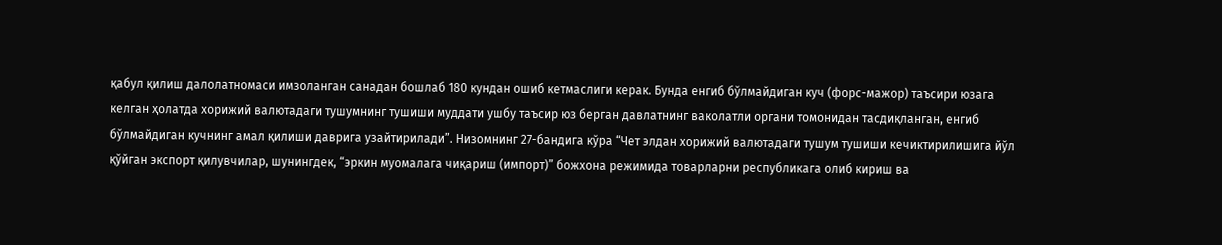қабул қилиш далолатномаси имзоланган санадан бошлаб 180 кундан ошиб кетмаслиги керак. Бунда енгиб бўлмайдиган куч (форс-мажор) таъсири юзага келган ҳолатда хорижий валютадаги тушумнинг тушиши муддати ушбу таъсир юз берган давлатнинг ваколатли органи томонидан тасдиқланган, енгиб бўлмайдиган кучнинг амал қилиши даврига узайтирилади”. Низомнинг 27-бандига кўра “Чет элдан хорижий валютадаги тушум тушиши кечиктирилишига йўл қўйган экспорт қилувчилар, шунингдек, “эркин муомалага чиқариш (импорт)” божхона режимида товарларни республикага олиб кириш ва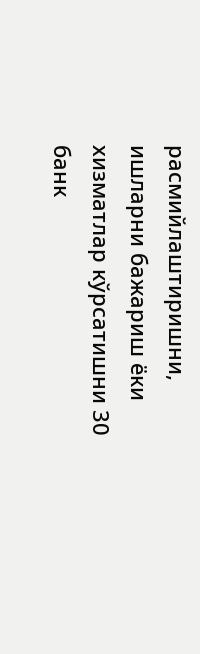расмийлаштиришни, ишларни бажариш ёки хизматлар кўрсатишни 30 банк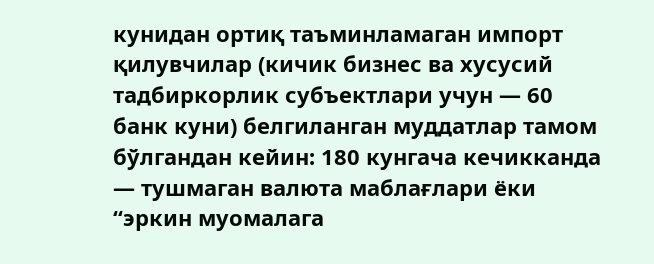кунидан ортиқ таъминламаган импорт қилувчилар (кичик бизнес ва хусусий тадбиркорлик субъектлари учун — 60 банк куни) белгиланган муддатлар тамом бўлгандан кейин: 180 кунгача кечикканда — тушмаган валюта маблағлари ёки “эркин муомалага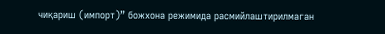чиқариш (импорт)” божхона режимида расмийлаштирилмаган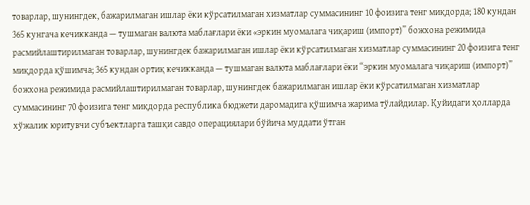товарлар, шунингдек, бажарилмаган ишлар ёки кўрсатилмаган хизматлар суммасининг 10 фоизига тенг миқдорда; 180 кундан 365 кунгача кечикканда — тушмаган валюта маблағлари ёки «эркин муомалага чиқариш (импорт)” божхона режимида расмийлаштирилмаган товарлар, шунингдек бажарилмаган ишлар ёки кўрсатилмаган хизматлар суммасининг 20 фоизига тенг миқдорда қўшимча; 365 кундан ортиқ кечикканда — тушмаган валюта маблағлари ёки “эркин муомалага чиқариш (импорт)” божхона режимида расмийлаштирилмаган товарлар, шунингдек бажарилмаган ишлар ёки кўрсатилмаган хизматлар суммасининг 70 фоизига тенг миқдорда республика бюджети даромадига қўшимча жарима тўлайдилар. Қуйидаги ҳолларда хўжалик юритувчи субъектларга ташқи савдо операциялари бўйича муддати ўтган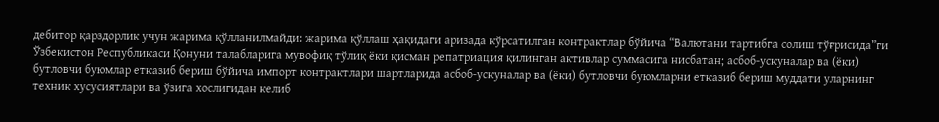дебитор қарздорлик учун жарима қўлланилмайди: жарима қўллаш ҳақидаги аризада кўрсатилган контрактлар бўйича “Валютани тартибга солиш тўғрисида”ги Ўзбекистон Республикаси Қонуни талабларига мувофиқ тўлиқ ёки қисман репатриация қилинган активлар суммасига нисбатан; асбоб-ускуналар ва (ёки) бутловчи буюмлар етказиб бериш бўйича импорт контрактлари шартларида асбоб-ускуналар ва (ёки) бутловчи буюмларни етказиб бериш муддати уларнинг техник хусусиятлари ва ўзига хослигидан келиб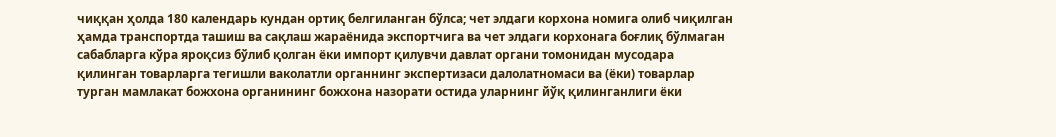чиққан ҳолда 180 календарь кундан ортиқ белгиланган бўлса; чет элдаги корхона номига олиб чиқилган ҳамда транспортда ташиш ва сақлаш жараёнида экспортчига ва чет элдаги корхонага боғлиқ бўлмаган сабабларга кўра яроқсиз бўлиб қолган ёки импорт қилувчи давлат органи томонидан мусодара қилинган товарларга тегишли ваколатли органнинг экспертизаси далолатномаси ва (ёки) товарлар турган мамлакат божхона органининг божхона назорати остида уларнинг йўқ қилинганлиги ёки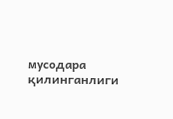мусодара қилинганлиги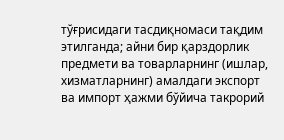тўғрисидаги тасдиқномаси тақдим этилганда; айни бир қарздорлик предмети ва товарларнинг (ишлар, хизматларнинг) амалдаги экспорт ва импорт ҳажми бўйича такрорий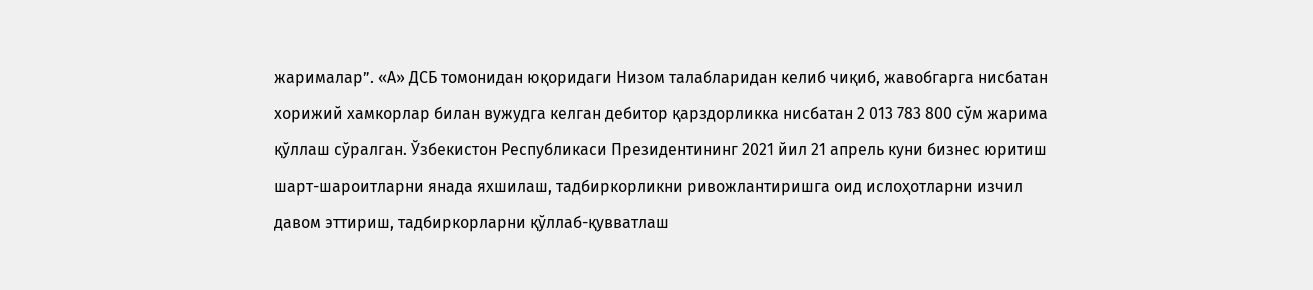жарималар”. «А» ДСБ томонидан юқоридаги Низом талабларидан келиб чиқиб, жавобгарга нисбатан хорижий хамкорлар билан вужудга келган дебитор қарздорликка нисбатан 2 013 783 800 сўм жарима қўллаш сўралган. Ўзбекистон Республикаси Президентининг 2021 йил 21 апрель куни бизнес юритиш шарт-шароитларни янада яхшилаш, тадбиркорликни ривожлантиришга оид ислоҳотларни изчил давом эттириш, тадбиркорларни қўллаб-қувватлаш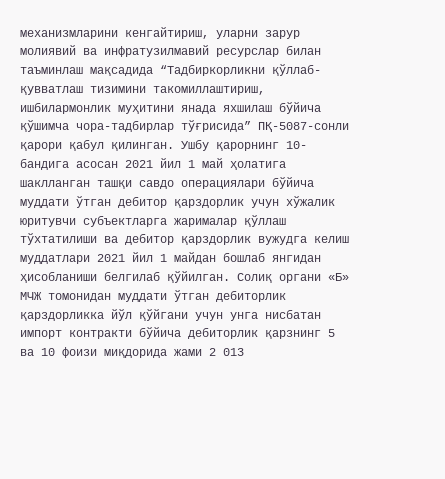механизмларини кенгайтириш, уларни зарур молиявий ва инфратузилмавий ресурслар билан таъминлаш мақсадида “Тадбиркорликни қўллаб-қувватлаш тизимини такомиллаштириш, ишбилармонлик муҳитини янада яхшилаш бўйича қўшимча чора-тадбирлар тўғрисида” ПҚ-5087-сонли қарори қабул қилинган. Ушбу қарорнинг 10-бандига асосан 2021 йил 1 май ҳолатига шаклланган ташқи савдо операциялари бўйича муддати ўтган дебитор қарздорлик учун хўжалик юритувчи субъектларга жарималар қўллаш тўхтатилиши ва дебитор қарздорлик вужудга келиш муддатлари 2021 йил 1 майдан бошлаб янгидан ҳисобланиши белгилаб қўйилган. Солиқ органи «Б» МЧЖ томонидан муддати ўтган дебиторлик қарздорликка йўл қўйгани учун унга нисбатан импорт контракти бўйича дебиторлик қарзнинг 5 ва 10 фоизи миқдорида жами 2 013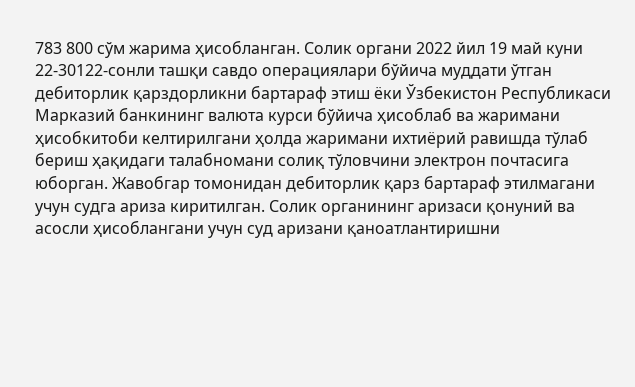783 800 сўм жарима ҳисобланган. Солик органи 2022 йил 19 май куни 22-30122-сонли ташқи савдо операциялари бўйича муддати ўтган дебиторлик қарздорликни бартараф этиш ёки Ўзбекистон Республикаси Марказий банкининг валюта курси бўйича ҳисоблаб ва жаримани ҳисобкитоби келтирилгани ҳолда жаримани ихтиёрий равишда тўлаб бериш ҳақидаги талабномани солиқ тўловчини электрон почтасига юборган. Жавобгар томонидан дебиторлик қарз бартараф этилмагани учун судга ариза киритилган. Солик органининг аризаси қонуний ва асосли ҳисоблангани учун суд аризани қаноатлантиришни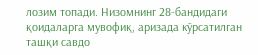лозим топади. Низомнинг 28-бандидаги қоидаларга мувофиқ, аризада кўрсатилган ташқи савдо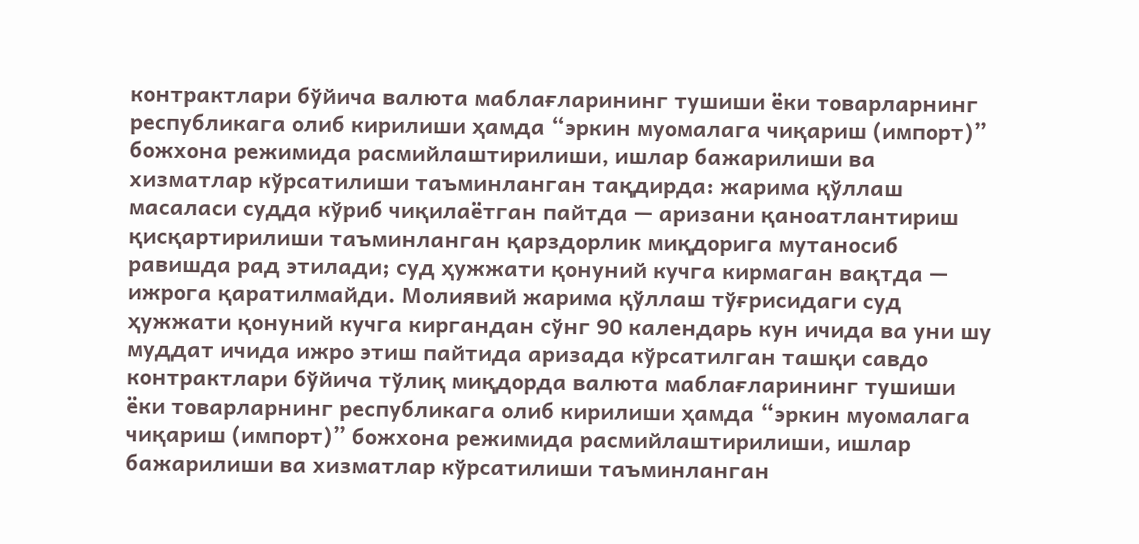контрактлари бўйича валюта маблағларининг тушиши ёки товарларнинг республикага олиб кирилиши ҳамда “эркин муомалага чиқариш (импорт)” божхона режимида расмийлаштирилиши, ишлар бажарилиши ва хизматлар кўрсатилиши таъминланган тақдирда: жарима қўллаш масаласи судда кўриб чиқилаётган пайтда — аризани қаноатлантириш қисқартирилиши таъминланган қарздорлик миқдорига мутаносиб равишда рад этилади; суд ҳужжати қонуний кучга кирмаган вақтда — ижрога қаратилмайди. Молиявий жарима қўллаш тўғрисидаги суд ҳужжати қонуний кучга киргандан сўнг 90 календарь кун ичида ва уни шу муддат ичида ижро этиш пайтида аризада кўрсатилган ташқи савдо контрактлари бўйича тўлиқ миқдорда валюта маблағларининг тушиши ёки товарларнинг республикага олиб кирилиши ҳамда “эркин муомалага чиқариш (импорт)” божхона режимида расмийлаштирилиши, ишлар бажарилиши ва хизматлар кўрсатилиши таъминланган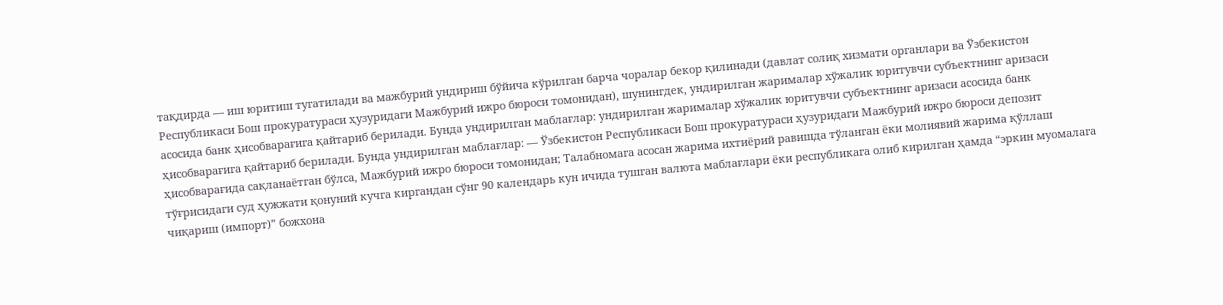тақдирда — иш юритиш тугатилади ва мажбурий ундириш бўйича кўрилган барча чоралар бекор қилинади (давлат солиқ хизмати органлари ва Ўзбекистон Республикаси Бош прокуратураси ҳузуридаги Мажбурий ижро бюроси томонидан), шунингдек, ундирилган жарималар хўжалик юритувчи субъектнинг аризаси асосида банк ҳисобварағига қайтариб берилади. Бунда ундирилган маблағлар: ундирилган жарималар хўжалик юритувчи субъектнинг аризаси асосида банк ҳисобварағига қайтариб берилади. Бунда ундирилган маблағлар: — Ўзбекистон Республикаси Бош прокуратураси ҳузуридаги Мажбурий ижро бюроси депозит ҳисобварағида сақланаётган бўлса, Мажбурий ижро бюроси томонидан; Талабномага асосан жарима ихтиёрий равишда тўланган ёки молиявий жарима қўллаш тўғрисидаги суд ҳужжати қонуний кучга киргандан сўнг 90 календарь кун ичида тушган валюта маблағлари ёки республикага олиб кирилган ҳамда “эркин муомалага чиқариш (импорт)” божхона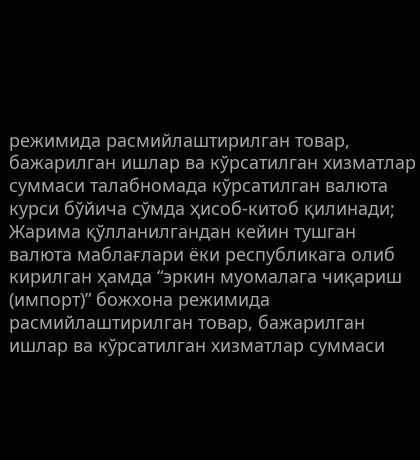режимида расмийлаштирилган товар, бажарилган ишлар ва кўрсатилган хизматлар суммаси талабномада кўрсатилган валюта курси бўйича сўмда ҳисоб-китоб қилинади; Жарима қўлланилгандан кейин тушган валюта маблағлари ёки республикага олиб кирилган ҳамда “эркин муомалага чиқариш (импорт)” божхона режимида расмийлаштирилган товар, бажарилган ишлар ва кўрсатилган хизматлар суммаси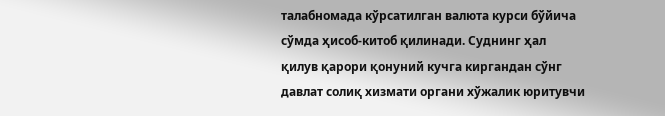талабномада кўрсатилган валюта курси бўйича сўмда ҳисоб-китоб қилинади. Суднинг ҳал қилув қарори қонуний кучга киргандан сўнг давлат солиқ хизмати органи хўжалик юритувчи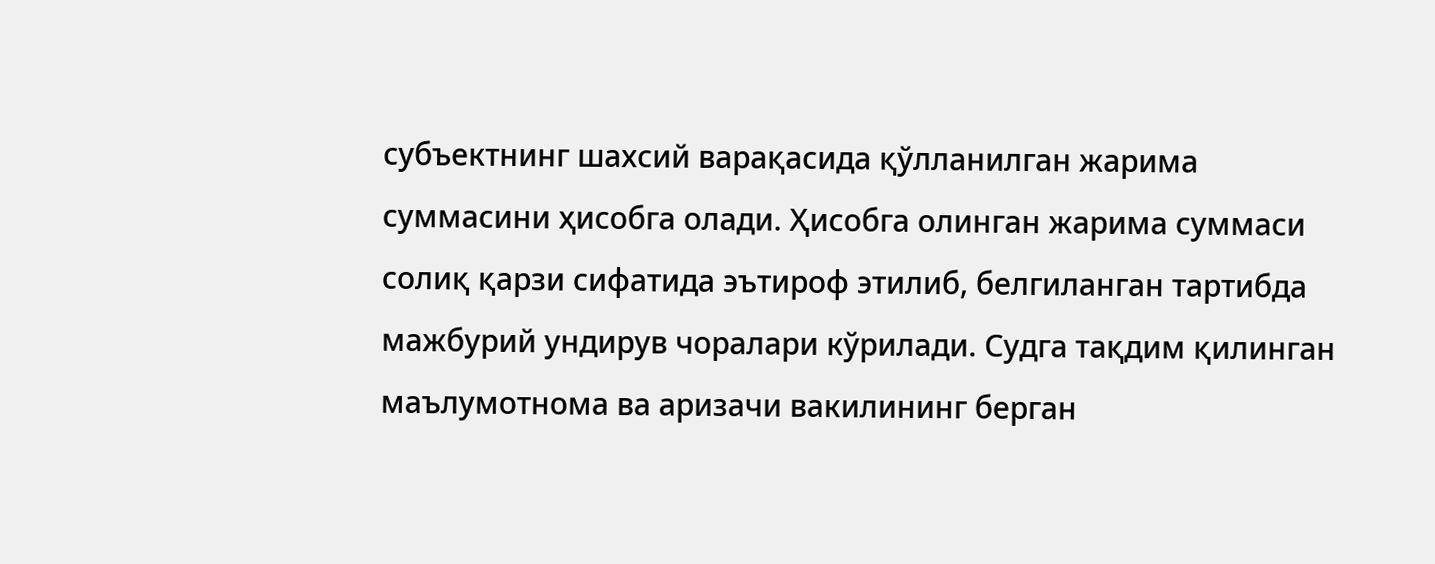субъектнинг шахсий варақасида қўлланилган жарима суммасини ҳисобга олади. Ҳисобга олинган жарима суммаси солиқ қарзи сифатида эътироф этилиб, белгиланган тартибда мажбурий ундирув чоралари кўрилади. Судга тақдим қилинган маълумотнома ва аризачи вакилининг берган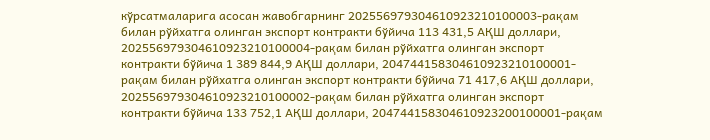кўрсатмаларига асосан жавобгарнинг 202556979304610923210100003-рақам билан рўйхатга олинган экспорт контракти бўйича 113 431,5 АҚШ доллари, 202556979304610923210100004-рақам билан рўйхатга олинган экспорт контракти бўйича 1 389 844,9 АҚШ доллари, 204744158304610923210100001-рақам билан рўйхатга олинган экспорт контракти бўйича 71 417,6 АҚШ доллари, 202556979304610923210100002-рақам билан рўйхатга олинган экспорт контракти бўйича 133 752,1 АҚШ доллари, 204744158304610923200100001-рақам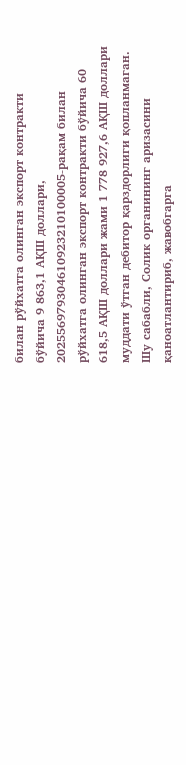билан рўйхатга олинган экспорт контракти бўйича 9 863,1 АҚШ доллари, 202556979304610923210100005-рақам билан рўйхатга олинган экспорт контракти бўйича 60 618,5 АҚШ доллари жами 1 778 927,6 АҚШ доллари муддати ўтган дебитор қарздорлиги қопланмаган. Шу сабабли, Солик органининг аризасини қаноатлантириб, жавобгарга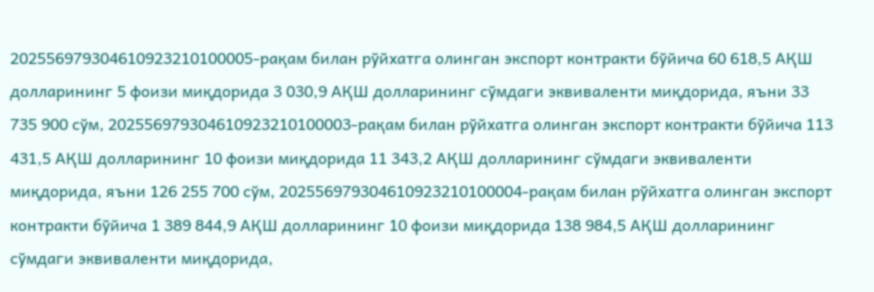202556979304610923210100005-рақам билан рўйхатга олинган экспорт контракти бўйича 60 618,5 АҚШ долларининг 5 фоизи миқдорида 3 030,9 АҚШ долларининг сўмдаги эквиваленти миқдорида, яъни 33 735 900 сўм, 202556979304610923210100003-рақам билан рўйхатга олинган экспорт контракти бўйича 113 431,5 АҚШ долларининг 10 фоизи миқдорида 11 343,2 АҚШ долларининг сўмдаги эквиваленти миқдорида, яъни 126 255 700 сўм, 202556979304610923210100004-рақам билан рўйхатга олинган экспорт контракти бўйича 1 389 844,9 АҚШ долларининг 10 фоизи миқдорида 138 984,5 АҚШ долларининг сўмдаги эквиваленти миқдорида,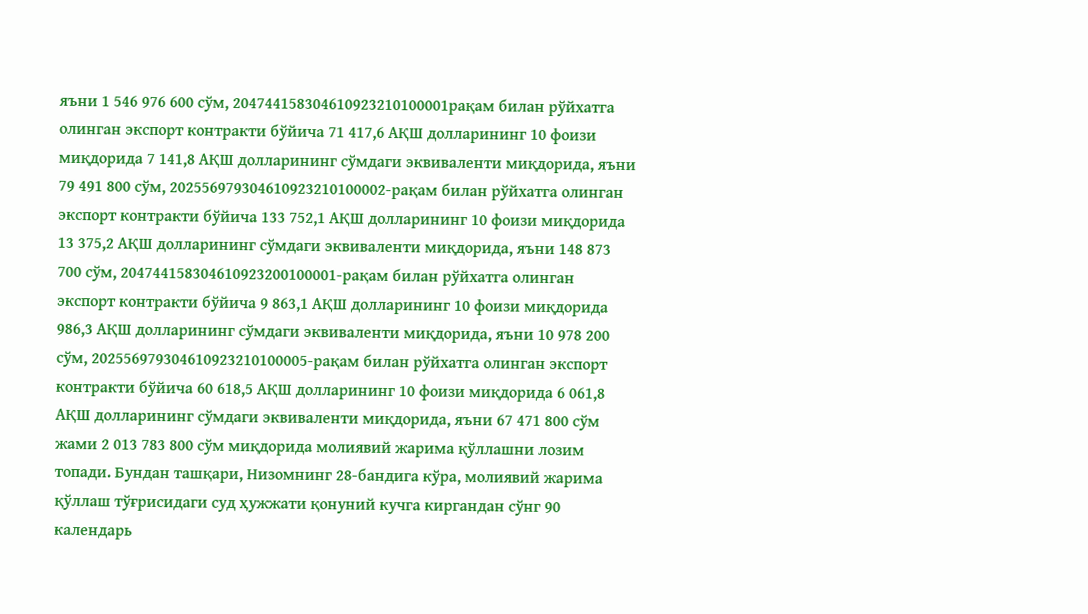яъни 1 546 976 600 сўм, 204744158304610923210100001рақам билан рўйхатга олинган экспорт контракти бўйича 71 417,6 АҚШ долларининг 10 фоизи миқдорида 7 141,8 АҚШ долларининг сўмдаги эквиваленти миқдорида, яъни 79 491 800 сўм, 202556979304610923210100002-рақам билан рўйхатга олинган экспорт контракти бўйича 133 752,1 АҚШ долларининг 10 фоизи миқдорида 13 375,2 АҚШ долларининг сўмдаги эквиваленти миқдорида, яъни 148 873 700 сўм, 204744158304610923200100001-рақам билан рўйхатга олинган экспорт контракти бўйича 9 863,1 АҚШ долларининг 10 фоизи миқдорида 986,3 АҚШ долларининг сўмдаги эквиваленти миқдорида, яъни 10 978 200 сўм, 202556979304610923210100005-рақам билан рўйхатга олинган экспорт контракти бўйича 60 618,5 АҚШ долларининг 10 фоизи миқдорида 6 061,8 АҚШ долларининг сўмдаги эквиваленти миқдорида, яъни 67 471 800 сўм жами 2 013 783 800 сўм миқдорида молиявий жарима қўллашни лозим топади. Бундан ташқари, Низомнинг 28-бандига кўра, молиявий жарима қўллаш тўғрисидаги суд ҳужжати қонуний кучга киргандан сўнг 90 календарь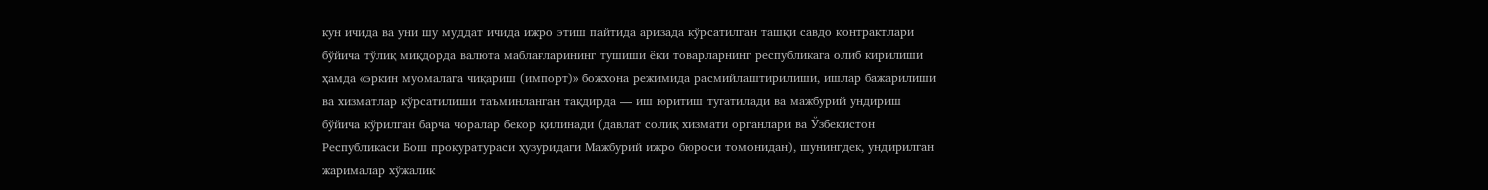кун ичида ва уни шу муддат ичида ижро этиш пайтида аризада кўрсатилган ташқи савдо контрактлари бўйича тўлиқ миқдорда валюта маблағларининг тушиши ёки товарларнинг республикага олиб кирилиши ҳамда «эркин муомалага чиқариш (импорт)» божхона режимида расмийлаштирилиши, ишлар бажарилиши ва хизматлар кўрсатилиши таъминланган тақдирда — иш юритиш тугатилади ва мажбурий ундириш бўйича кўрилган барча чоралар бекор қилинади (давлат солиқ хизмати органлари ва Ўзбекистон Республикаси Бош прокуратураси ҳузуридаги Мажбурий ижро бюроси томонидан), шунингдек, ундирилган жарималар хўжалик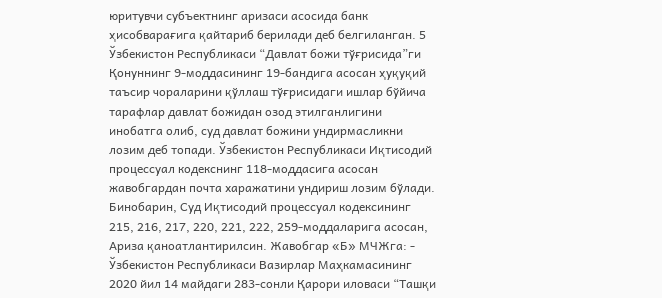юритувчи субъектнинг аризаси асосида банк ҳисобварағига қайтариб берилади деб белгиланган. 5 Ўзбекистон Республикаси “Давлат божи тўғрисида”ги Қонуннинг 9-моддасининг 19-бандига асосан ҳуқуқий таъсир чораларини қўллаш тўғрисидаги ишлар бўйича тарафлар давлат божидан озод этилганлигини инобатга олиб, суд давлат божини ундирмасликни лозим деб топади. Ўзбекистон Республикаси Иқтисодий процессуал кодекснинг 118-моддасига асосан жавобгардан почта харажатини ундириш лозим бўлади. Бинобарин, Суд Иқтисодий процессуал кодексининг 215, 216, 217, 220, 221, 222, 259-моддаларига асосан, Ариза қаноатлантирилсин. Жавобгар «Б» МЧЖга: - Ўзбекистон Республикаси Вазирлар Маҳкамасининг 2020 йил 14 майдаги 283-сонли Қарори иловаси “Ташқи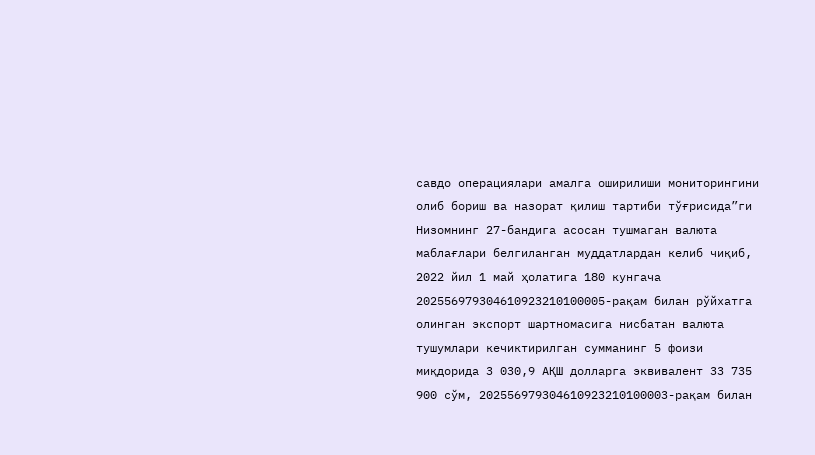савдо операциялари амалга оширилиши мониторингини олиб бориш ва назорат қилиш тартиби тўғрисида”ги Низомнинг 27-бандига асосан тушмаган валюта маблағлари белгиланган муддатлардан келиб чиқиб, 2022 йил 1 май ҳолатига 180 кунгача 202556979304610923210100005-рақам билан рўйхатга олинган экспорт шартномасига нисбатан валюта тушумлари кечиктирилган сумманинг 5 фоизи миқдорида 3 030,9 АҚШ долларга эквивалент 33 735 900 сўм, 202556979304610923210100003-рақам билан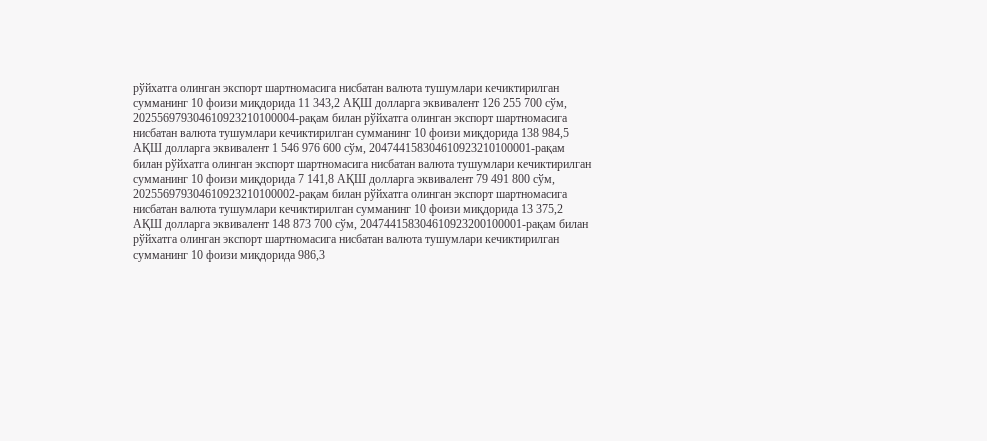рўйхатга олинган экспорт шартномасига нисбатан валюта тушумлари кечиктирилган сумманинг 10 фоизи миқдорида 11 343,2 АҚШ долларга эквивалент 126 255 700 сўм, 202556979304610923210100004-рақам билан рўйхатга олинган экспорт шартномасига нисбатан валюта тушумлари кечиктирилган сумманинг 10 фоизи миқдорида 138 984,5 АҚШ долларга эквивалент 1 546 976 600 сўм, 204744158304610923210100001-рақам билан рўйхатга олинган экспорт шартномасига нисбатан валюта тушумлари кечиктирилган сумманинг 10 фоизи миқдорида 7 141,8 АҚШ долларга эквивалент 79 491 800 сўм, 202556979304610923210100002-рақам билан рўйхатга олинган экспорт шартномасига нисбатан валюта тушумлари кечиктирилган сумманинг 10 фоизи миқдорида 13 375,2 АҚШ долларга эквивалент 148 873 700 сўм, 204744158304610923200100001-рақам билан рўйхатга олинган экспорт шартномасига нисбатан валюта тушумлари кечиктирилган сумманинг 10 фоизи миқдорида 986,3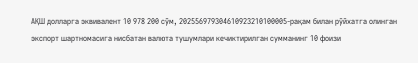АҚШ долларга эквивалент 10 978 200 сўм, 202556979304610923210100005-рақам билан рўйхатга олинган экспорт шартномасига нисбатан валюта тушумлари кечиктирилган сумманинг 10 фоизи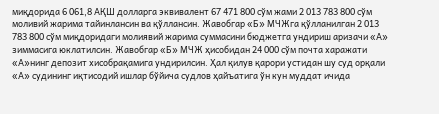миқдорида 6 061,8 АҚШ долларга эквивалент 67 471 800 сўм жами 2 013 783 800 сўм моливий жарима тайинлансин ва қўллансин. Жавобгар «Б» МЧЖга қўлланилган 2 013 783 800 сўм миқдоридаги молиявий жарима суммасини бюджетга ундириш аризачи «А» зиммасига юклатилсин. Жавобгар «Б» МЧЖ ҳисобидан 24 000 сўм почта харажати «А»нинг депозит хисобрақамига ундирилсин. Ҳал қилув қарори устидан шу суд орқали «А» судининг иқтисодий ишлар бўйича судлов ҳайъатига ўн кун муддат ичида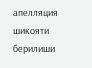апелляция шикояти берилиши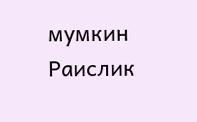мумкин Раислик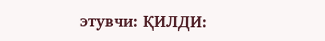этувчи: ҚИЛДИ: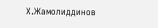Х.Жамолиддинов